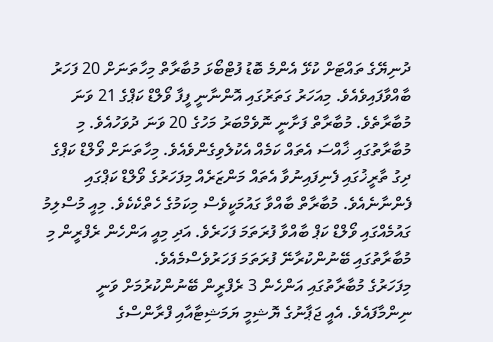ދުނިޔޭގެ ތައްޓަށް ކުޅޭ އެންމެ ބޮޑު ފުޓްބޯޅަ މުބާރާތް މިހާތަނަށް 20 ފަހަރު ބާއްވާފައިވެއެވެ. މިއަހަރު ގަތަރުގައި އޮންނާނީ ފީފާ ވޯލްޑް ކަޕްގެ 21 ވަނަ މުބާރާތެވެ. މުބާރާތް ފަށާނީ ނޮވެމްބަރު މަހުގެ 20 ވަނަ ދުވަހުއެވެ. މި މުބާރާތުގައި ޚާއްސަ އެތައް ކަމެއް އެކުލެވިގެންވެއެވެ. މިހާތަނަށް ވޯލްޑް ކަޕްގެ ދިގު ތާރީޚުގައި ފެނިފައިނުވާ އެތައް މަންޒަރެއް މިފަހަރުގެ ވޯލްޑް ކަޕްގައި ފެންނާނެއެވެ. މުބާރާތް ބާއްވާ ގައުމަކީވެސް މިކަމުގެ ހެތްކެކެވެ. މިއީ މުސްލިމު ގައުމެއްގައި ވޯލްޑް ކަޕް ބާއްވާ ފުރަތަމަ ފަހަރެވެ. އަދި މިއީ އަންހެން ރެފްރީން މި މުބާރާތުގައި ބޭނުންކުރާނޭ ފުރަތަމަ ފަހަރުވެސްމެއެވެ.
މިފަހަރުގެ މުބާރާތުގައި އަންހެން 3 ރެފްރީން ބޭނުންކުރުމަށް ވަނީ ނިންމާފައެވެ. އެއީ ޖަޕާނުގެ ޔޮޝިމީ ޔަމަޝިޓާއާއި ފްރާންސްގެ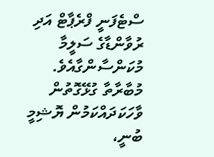ސްޓެފަނީ ފްރެޕާޓް އަދި ރުވާންޑާގެ ސަލީމާ މުކަންސާންގާއެވެ.
މުބާރާތާ ގުޅޭގޮތުން ވާހަކަދައްކަމުން ޔޮޝިމީ ބުނީ،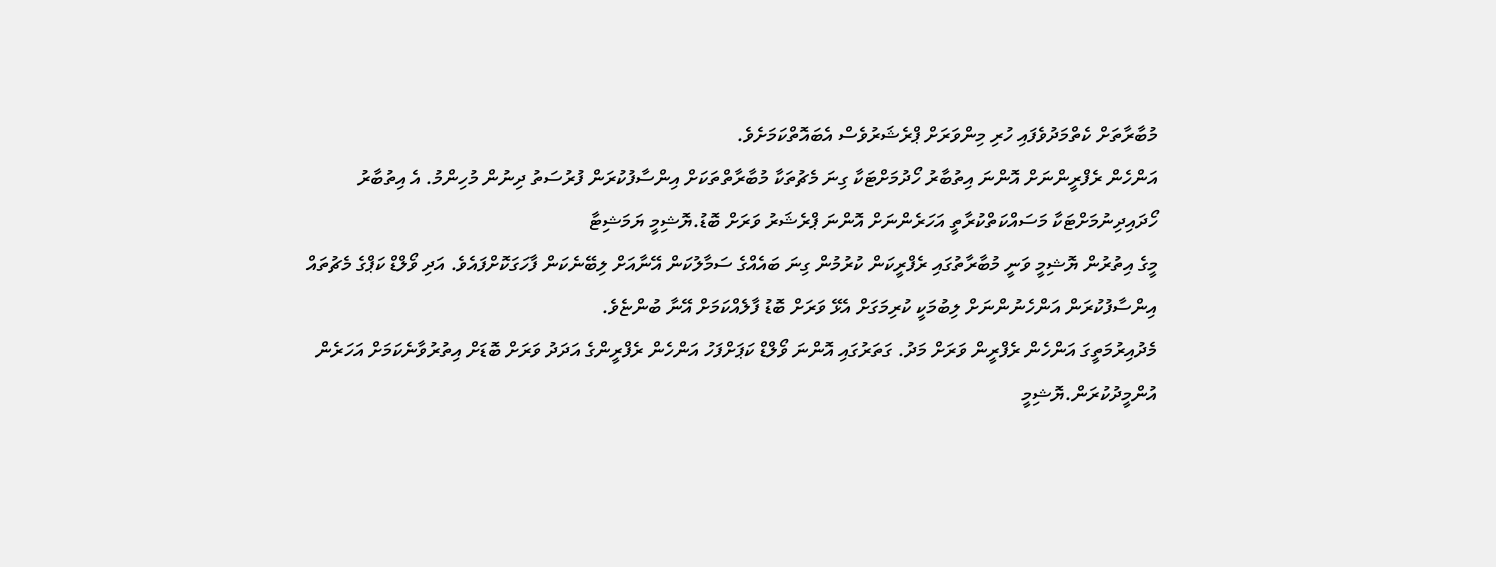މުބާރާތަށް ކެތްމަދުވެފައި ހުރި މިންވަރަށް ޕްރެޝަރުވެސް އެބައޮތްކަމަށެވެ.
އަންހެން ރެފްރީންނަށް އޮންނަ އިތުބާރު ހޯދުމަށްޓަކާ ގިނަ މެޗުތަކާ މުބާރާތްތަކަށް އިންސާފުކުރަން ފުރުސަތު ދިނުން މުހިންމު. އެ އިތުބާރު ހޯދައިދިނުމަށްޓަކާ މަސައްކަތްކުރާތީ އަހަރެންނަށް އޮންނަ ޕްރެޝަރު ވަރަށް ބޮޑު.ޔޮޝިމީ ޔަމަޝިޓާ
މީގެ އިތުރުން ޔޮޝިމީ ވަނީ މުބާރާތުގައި ރެފްރީކަން ކުރުމުން ގިނަ ބައެއްގެ ސަމާލުކަން އޭނާއަށް ލިބޭނެކަން ފާހަގަކޮށްފައެވެ. އަދި ވޯލްޑް ކަޕްގެ މެޗުތައް އިންސާފުކުރަން އަންހެނުންނަށް ލިބުމަކީ ކުރިމަގަށް އެޅޭ ވަރަށް ބޮޑު ފާލެއްކަމަށް އޭނާ ބުންޏެވެ.
މެދުއިރުމަތީގަ އަންހެން ރެފްރީން ވަރަށް މަދު. ގަތަރުގައި އޮންނަ ވޯލްޑް ކަޕަށްފަހު އަންހެން ރެފްރީންގެ އަދަދު ވަރަށް ބޮޑަށް އިތުރުވާނެކަމަށް އަހަރެން އުންމީދުކުރަން.ޔޮޝިމީ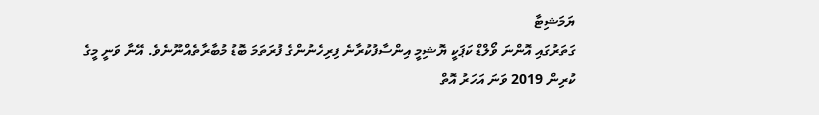ޔަމަޝިޓާ
ގަތަރުގައި އޮންނަ ވޯލްޑް ކަޕަކީ ޔޮޝިމީ އިންސާފުކުރާނެ ފިރިހެނުންގެ ފުރަތަމަ ބޮޑު މުބާރާތެއްނޫނެވެ. އޭނާ ވަނީ މީގެ ކުރިން 2019 ވަނަ އަހަރު އޮތް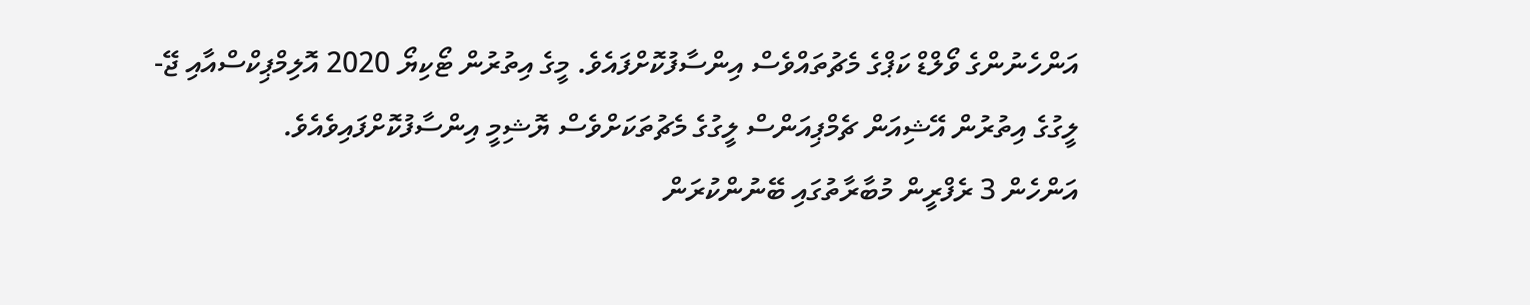އަންހެނުންގެ ވޯލްޑް ކަޕްގެ މެޗުތައްވެސް އިންސާފުކޮށްފައެވެ. މީގެ އިތުރުން ޓޯކިޔޯ 2020 އޮލިމްޕިކްސްއާއި ޖޭ-ލީގުގެ އިތުރުން އޭޝިއަން ޗެމްޕިއަންސް ލީގުގެ މެޗުތަކަށްވެސް ޔޮޝިމީ އިންސާފުކޮށްފައިވެއެވެ.
އަންހެން 3 ރެފްރީން މުބާރާތުގައި ބޭނުންކުރަން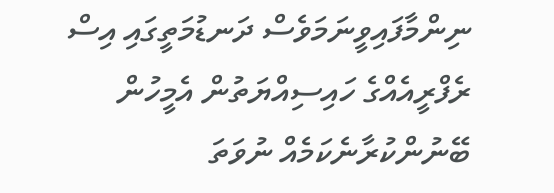ނިންމާފައިވީނަމަވެސް ދަނޑުމަތީގައި އިސް ރެފްރީއެއްގެ ހައިސިއްޔަތުން އެމީހުން ބޭނުންކުރާނެކަމެއް ނުވަތަ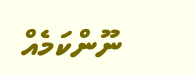ނޫންކަމެއް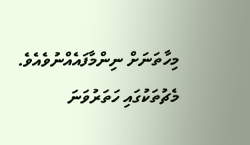މިހާތަނަށް ނިންމާފައެއްނުވެއެވެ. މެޗުތަކުގައި ހަތަރުވަނަ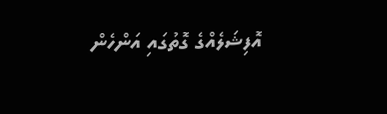އޮފިޝަލެއްގެ ގޮތުގައި އަންހެން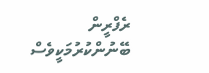ރެފްރީން ބޭނުންކުރުމަކީވެސް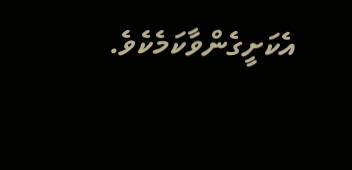އެކަށީގެންވާކަމެކެވެ.